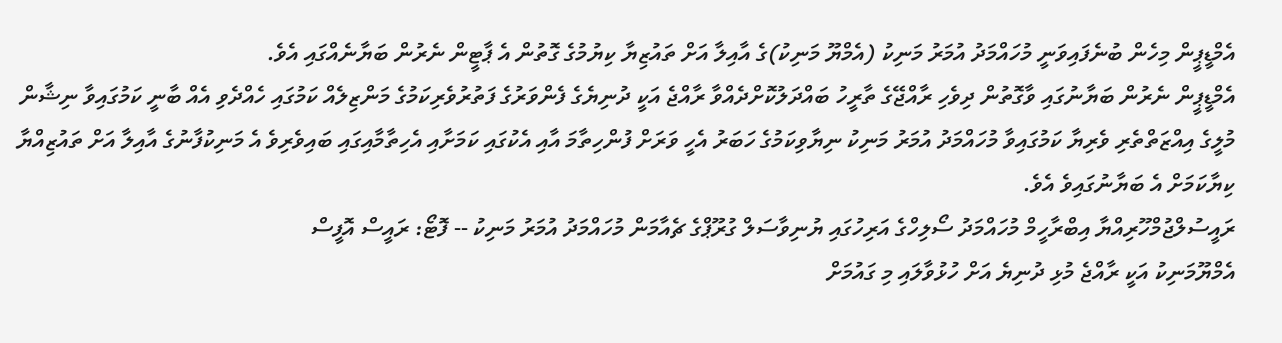އެމްޑީޕީން މިހެން ބުނެފައިވަނީ މުހައްމަދު އުމަރު މަނިކު (އެމްޔޫ މަނިކު)ގެ އާއިލާ އަށް ތައުޒިޔާ ކިޔުމުގެ ގޮތުން އެ ޕާޓީން ނެރުން ބަޔާނެއްގައި އެވެ.
އެމްޑީޕީން ނެރުން ބަޔާނުގައި ވާގޮތުން ދިވެހި ރާއްޖޭގެ ތާރީހު ބައްދަލުކޮށްދެއްވާ ރާއްޖެ އަކީ ދުނިޔެގެ ފެންވަރުގެ ފަތުރުވެރިކަމުގެ މަންޒިލެއް ކަމުގައި ހެއްދެވި އެއް ބާނީ ކަމުގައިވާ ނިޝާން މުލީގެ އިއްޒަތްތެރި ވެރިޔާ ކަމުގައިވާ މުހައްމަދު އުމަރު މަނިކު ނިޔާވިކަމުގެ ހަބަރު އެހީ ވަރަށް ފުންހިތާމަ އާއި އެކުގައި ކަމަށާއި އެހިތާމާއިގައި ބައިވެރިވެ އެ މަނިކުފާނުގެ އާއިލާ އަށް ތައުޒިއްޔާ ކިޔާކަމަށް އެ ބަޔާނުގައިވެ އެވެ.
ރައީސުލްޖުމްހޫރިއްޔާ އިބްރާހީމް މުހައްމަދު ސޯލިހްގެ އަރިހުގައި ޔުނިވާސަލް ގުރޫޕްގެ ޗެއާމަން މުހައްމަދު އުމަރު މަނިކު -- ފޮޓޯ: ރައީސް އޮފީސް
އެމްޔޫމަނިކު އަކީ ރާއްޖެ މުޅި ދުނިޔެ އަށް ހުޅުވާލައި މި ގައުމަށް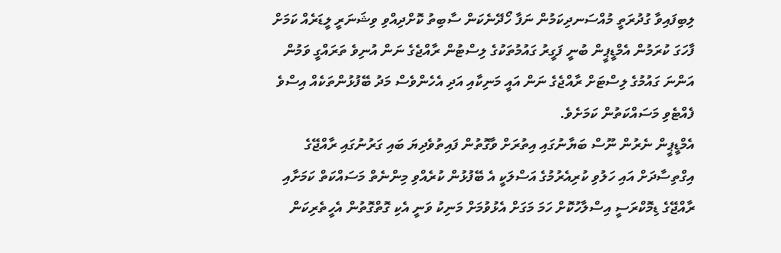ލިބިފައިވާ ގުދުރަތީ މުއްސަނދިކަމުން ނަފާ ހޯދޭނެކަން ސާބިތު ކޮށްދިއްވި ވިޝަނަރީ ލީޑަރެއް ކަމަށް ފާހަގަ ކުރަމުން އެމްޑީޕީން ބުނީ ފަގީރު ގައުމުތަކުގެ ލިސްޓުން ރާއްޖެގެ ނަން އުނިވެ ތަރައްގީ ވަމުން އަންނަ ގައުމުގެ ލިސްޓަށް ރާއްޖެގެ ނަން އައީ މަނިކާއި އަދި އެހެންވެސް މަދު ބޭފުޅުންތަކެއް އިސްވެ ފެއްޓެވި މަސައްކަތުން ކަމަށެވެ.
އެމްޑީޕީން ނެރުން ނޫސް ބަޔާނުގައި އިތުރަށް ވާގޮތުން ފައިތުވެދިޔަ ބައި ގަރުނުގައި ރާއްޖޭގެ އިގްތިސާދަށް އައި ހަލުވި ކުރިއެރުމުގެ އަސްލަކީ އެ ބޭފުޅުން ކުރެއްވި މިންނެތް މަސައްކަތް ކަމަށާއި ރާއްޖޭގެ ޑިމޮކްރަސީ އިސްލާހުކޮށް ހަމަ މަގަށް އެޅުވުމަށް މަނިކު ވަނީ އެކި ގޮތްގޮތުން އެހީތެރިކަން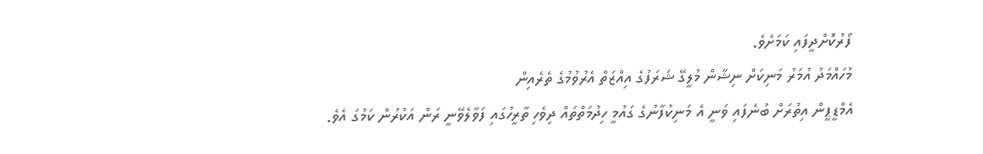ފޯރުކޮށްދީފައި ކަމަށެވެ.
މުހައްމަދު އުމަރު މަނިކަށް ނިޝާން މުލީގޭ ޝަރަފުގެ އިއްޒަތް އެރުވުމުގެ ތެރެއިން
އެމްޑީޕީން އިތުރަށް ބުނެފައި ވަނީ އެ މަނިކުފާނުގެ ގައުމީ ހިދުމަތްތައް ދިވެހި ތާރީހުގައި ފަވާލެވޭނީ ރަން އަކުރުން ކަމުގަ އެވެ.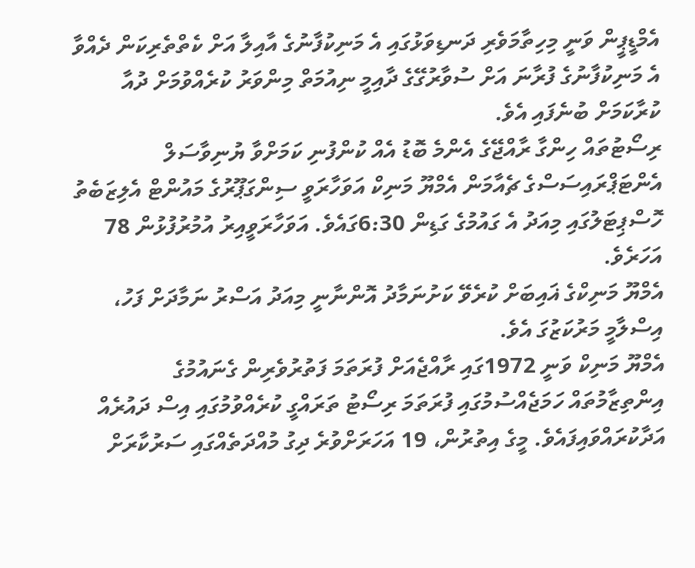އެމްޑީޕީން ވަނީ މިހިތާމަވެރި ދަނޑިވަޅުގައި އެ މަނިކުފާނުގެ އާއިލާ އަށް ކެތްތެރިކަން ދެއްވާ އެ މަނިކުފާނުގެ ފުރާނަ އަށް ސުވާރުގޭގެ ދާއިމީ ނިއުމަތް މިންވަރު ކުރެއްވުމަށް ދުއާ ކުރާކަމަށް ބުނެފައި އެވެ.
ރިސޯޓުތައް ހިންގާ ރާއްޖޭގެ އެންމެ ބޮޑު އެއް ކުންފުނި ކަމަށްވާ ޔުނިވާސަލް އެންޓަޕްރައިސަސްގެ ޗެއާމަން އެމްޔޫ މަނިކް އަވަހާރަވީ ސިންގަޕޫރުގެ މައުންޓް އެލިޒަބެތު ހޮސްޕިޓަލުގައި މިއަދު އެ ގައުމުގެ ގަޑިން 6:30ގައެވެ. އަވަހާރަވީއިރު އުމުރުފުޅުން 78 އަހަރެވެ.
އެމްޔޫ މަނިކްގެ ޣައިބަށް ކުރެވޭ ކަށުނަމާދު އޮންނާނީ މިއަދު އަސްރު ނަމާދަށް ފަހު، އިސްލާމީ މަރުކަޒުގަ އެވެ.
އެމްޔޫ މަނިކް ވަނީ 1972ގައި ރާއްޖެއަށް ފުރަތަމަ ފަތުރުވެރިން ގެނައުމުގެ އިންތިޒާމުތައް ހަމަޖެއްސުމުގައި ފުރަތަމަ ރިސޯޓު ތަރައްގީ ކުރެއްވުމުގައި އިސް ދައުރެއް އަދާކުރައްވައިފައެވެ. މީގެ އިތުރުން، 19 އަހަރަށްވުރެ ދިގު މުއްދަތެއްގައި ސަރުކާރަށް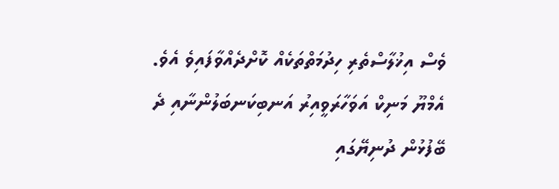ވެސް އިޚުލާސްތެރި ހިދުމަތްތަކެއް ކޮށްދެއްވާފައިވެ އެވެ.
އެމްޔޫ މަނިކް އަވަހާރަވީއިރު އަނބިކަނބަލުންނާއި ދެ ބޭފުޅުން ދުނިޔޭގައި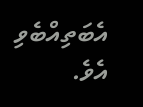އެބަތިއްބެވި އެވެ.